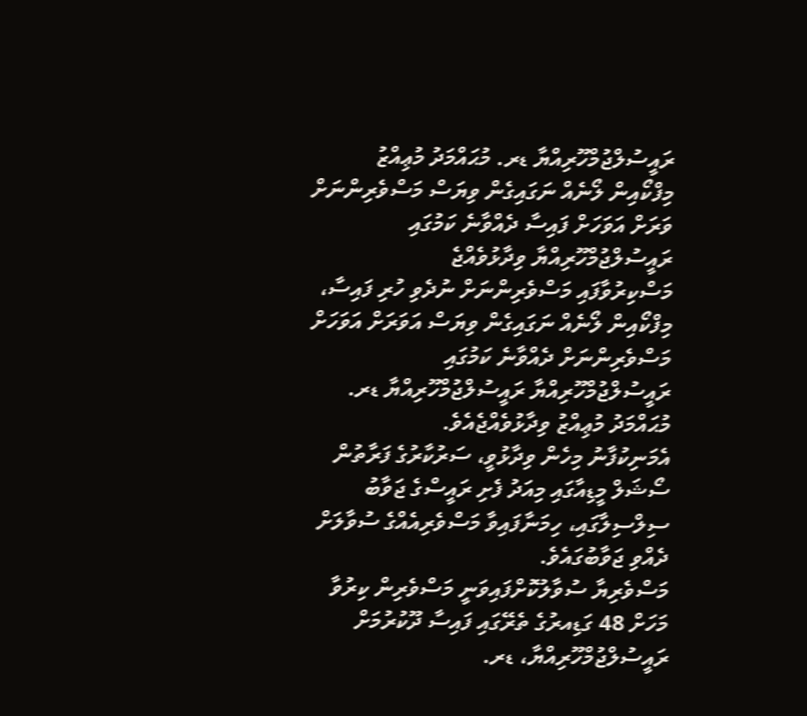ރައީސުލްޖުމްހޫރިއްޔާ ޑރ. މުޙައްމަދު މުޢިއްޒު
މިފްކޯއިން ލޯނެއް ނަގައިގެން ވިޔަސް މަސްވެރިންނަށް ވަރަށް އަވަހަށް ފައިސާ ދެއްވާނެ ކަމުގައި ރައީސުލްޖުމްހޫރިއްޔާ ވިދާޅުވެއްޖެ
މަސްކިރުވާފައި މަސްވެރިންނަށް ނުދެވި ހުރި ފައިސާ، މިފްކޯއިން ލޯނެއް ނަގައިގެން ވިޔަސް އަވަރަށް އަވަހަށް މަސްވެރިންނަށް ދެއްވާނެ ކަމުގައި ރައީސުލްޖުމްހޫރިއްޔާ ރައީސުލްޖުމްހޫރިއްޔާ ޑރ. މުޙައްމަދު މުޢިއްޒު ވިދާޅުވެއްޖެއެވެ.
އެމަނިކުފާނު މިހެން ވިދާޅުވީ، ސަރުކާރުގެ ފަރާތުން ސޯޝަލް މީޑިއާގައި މިއަދު ފެށި ރައީސްގެ ޖަވާބު ސިލްސިލާގައި، ހިމަނާފައިވާ މަސްވެރިއެއްގެ ސުވާލަށް ދެއްވި ޖަވާބުގައެވެ.
މަސްވެރިޔާ ސުވާލުކޮށްފައިވަނީ މަސްވެރިން ކިރުވާ މަހަށް 48 ގަޑިއރުގެ ތެރޭގައި ފައިސާ ދޫކުރުމަށް ރައީސުލްޖުމްހޫރިއްޔާ، ޑރ.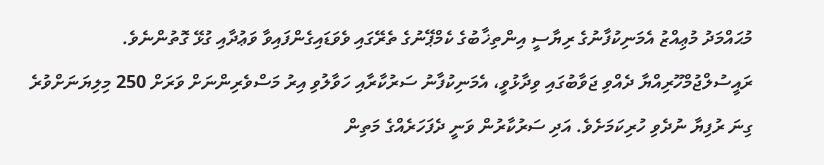މުޙައްމަދު މުޢިއްޒު އެމަނިކުފާނުގެ ރިޔާސީ އިންތިޚާބުގެ ކެމްޕޭނުގެ ތެރޭގައި ވެވަޑައިގެންފައިވާ ވަޢުދާއި ގުޅޭ ގޮތުންނެވެ.
ރައީސުލްޖުމްހޫރިއްޔާ ދެއްވި ޖަވާބުގައި ވިދާޅުވީ، އެމަނިކުފާނު ސަރުކާރާއި ހަވާލުވި އިރު މަސްވެރިންނަށް ވަރަށް 250 މިލިޔަނަށްވުރެ ގިނަ ރުފިޔާ ނުދެވި ހުރިކަމަށެވެ. އަދި ސަރުކާރުން ވަނީ ދެފަހަރެއްގެ މަތިން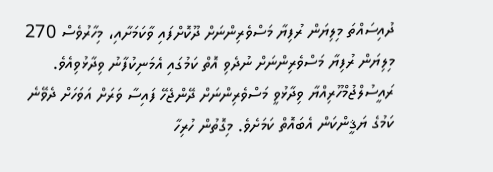ދުއިސައްތަ މިލިޔަން ރުފިޔާ މަސްވެރިންނަށް ދޫކޮށްފައި ވާކަމަށާއި، މިހާރުވެސް 270 މިލިޔަން ރުފިޔާ މަސްވެރިންނަށް ނުދެވި އޮތް ކަމުގައި އެމަނިކުފާނު ވިދާޅުވިއެވެ.
ރައީސުލްޖުމްހޫރިއްޔާ ވިދާޅުވީ މަސްވެރިންނަށް ދޭންޖެހޭ ފައިސާ ވަރަށް އަވަހަށް ދެވޭނެ ކަމުގެ ޔަޤީންކަން އެބައޮތް ކަމަށެވެ. މިގޮތުން ހުރިހާ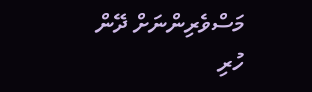މަސްވެރިންނަށް ދޭން ހުރި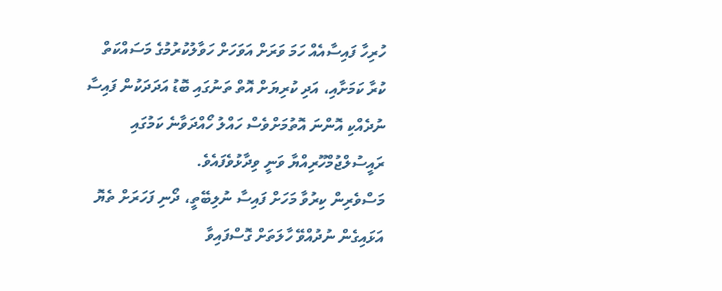ހުރިހާ ފައިސާއެއް ހަމަ ވަރަށް އަވަހަށް ހަވާލުކުރުމުގެ މަސައްކަތް ކުރާ ކަމަށާއި، އަދި ކުރިޔަށް އޮތް ތަނުގައި ބޮޑު އަދަދަކުން ފައިސާ ނުދެއްކި އޮންނަ އޮތުމަށްވެސް ހައްލު ހޯއްދަވާނެ ކަމުގައި ރައީސުލްޖުމްހޫރިއްޔާ ވަނީ ވިދާޅުވެފައެވެ.
މަސްވެރިން ކިރުވާ މަހަށް ފައިސާ ނުލިބޭތީ، ދޯނި ފަހަރަށް ތެޔޮ އަޅައިގެން ނުދުއްވޭ ހާލަތަށް ގޮސްފައިވާ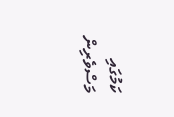ކަމުގައި މަސްވެރިން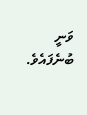ވަނީ ބުނެފައެވެ.